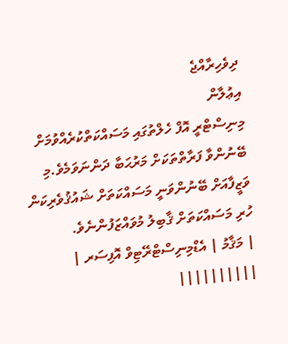ދިވެހިރާއްޖެ
އިޢުލާން
މިނިސްޓްރީ އޮފް ހެލްތުގައި މަސައްކަތްކުރެއްވުމަށް ބޭނުންވާ ފަރާތްތަކަށް މަރުޙަބާ ދަންނަވަމެވެ.މި ވަޒީފާއަށް ބޭނުންވަނީ މަސައްކަތަށް ޝައުޤުވެރިކަން ހުރި މަސައްކަތަށް ޤާބިލު މުވައްޒަފުންނެވެ.
| މަޤާމު | އެޑްމިނިސްޓްރޭޓިވް އޮފިސަރ | ||||||||||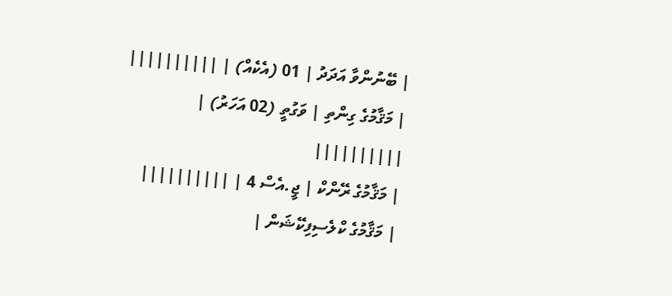| ބޭނުންވާ އަދަދު | 01 (އެކެއް) | ||||||||||
| މަޤާމުގެ ގިންތި | ވަގުތީ (02 އަހަރު) | ||||||||||
| މަޤާމުގެ ރޭންކް | ޖީ.އެސް 4 | ||||||||||
| މަޤާމުގެ ކްލެސިފިކޭޝަން |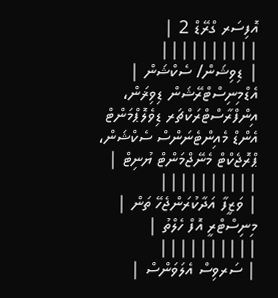އޮފިސަރ ގްރޭޑް 2 | ||||||||||
| ޑިވިޝަން/ ސެކްޝަން | އެޑްމިނިސްޓްރޭޝަން ޑިވިޜަން، އިންފްރާސްޓްރަކްޗަރ ޑިވެލޮޕްމަންޓް އެންޑް މެއިންޓެނަންސް ސެކްޝަން، ޕްރޮޖެކްޓް މެނޭޖްމަންޓް ޔުނިޓް | ||||||||||
| ވަޒީފާ އަދާކުރަންޖެހޭ ތަން | މިނިސްޓްރީ އޮފް ހެލްތު | ||||||||||
| ސަރވިސް އެލަވަންސް |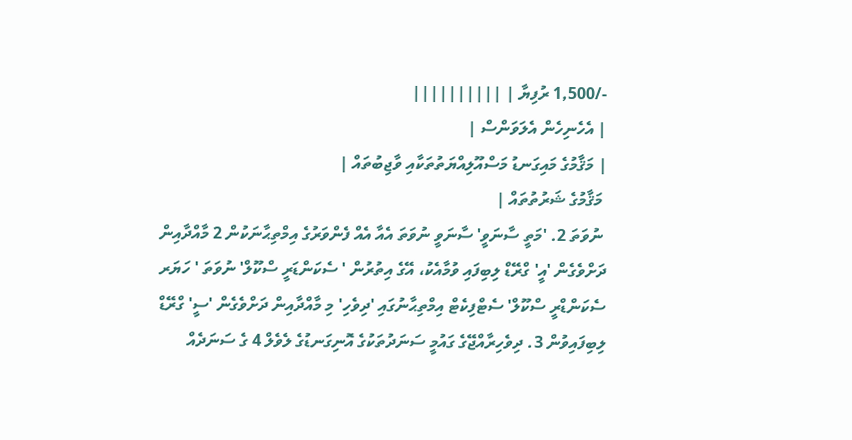-/1,500 ރުފިޔާ | ||||||||||
| އެހެނިހެން އެލަވަންސް |
| މަޤާމުގެ މައިގަނޑު މަސްއޫލިއްޔަތުތަކާއި ވާޖިބުތައް |
 މަޤާމުގެ ޝަރުތުތައް |
 ނުވަތަ 2. 'މަތީ ސާނަވީ' ސާނަވީ ނުވަތަ އެއާ އެއް ފެންވަރުގެ އިމްތިޙާނަކުން 2 މާއްދާއިން ދަށްވެގެން 'އީ' ގްރޭޑް ލިބިފައި ވުމާއެކު، އޭގެ އިތުރުން ' ސެކަންޑަރީ ސްކޫލް' ނުވަތަ ' ހަޔަރ ސެކަންޑްރީ ސްކޫލް' ސެޓްފިކެޓް އިމްތިޙާނުގައި 'ދިވެހި' މި މާއްދާއިން ދަށްވެގެން 'ސީ' ގްރޭޑް ލިބިފައިވުން 3. ދިވެހިރާއްޖޭގެ ގައުމީ ސަނަދުތަކުގެ އޮނިގަނޑުގެ ލެވެލް 4 ގެ ސަނަދެއް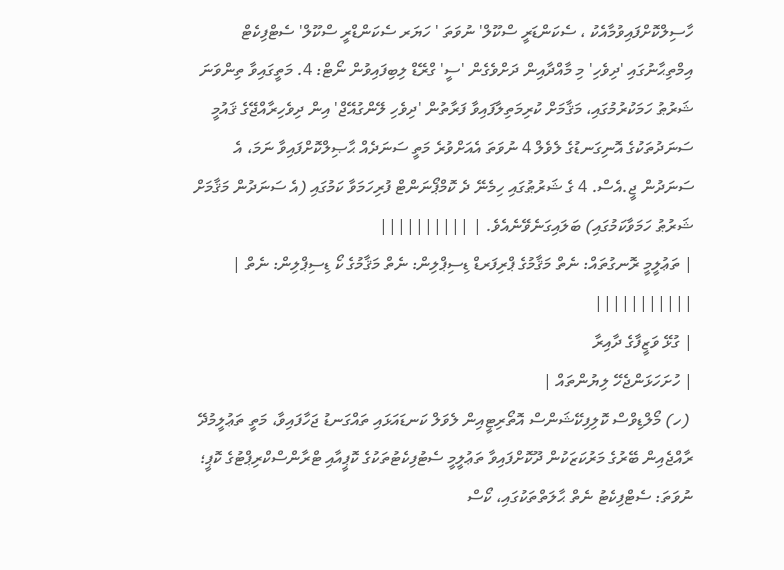ހާސިލްކޮށްފައިވުމާއެކު ، ސެކަންޑަރީ ސްކޫލް' ނުވަތަ ' ހަޔަރ ސެކަންޑްރީ ސްކޫލް' ސެޓްފިކެޓް އިމްތިޙާނުގައި 'ދިވެހި' މި މާއްދާއިން ދަށްވެގެން 'ސީ' ގްރޭޑް ލިބިފައިވުން ނޯޓް: 4. މަތީގައިވާ ތިންވަނަ ޝަރުޠު ހަމަކުރުމުގައި، މަޤާމަށް ކުރިމަތިލާފައިވާ ފަރާތުން 'ދިވެހި ލޭންގުއޭޖް' އިން ދިވެހިރާއްޖޭގެ ޤައުމީ ސަނަދުތަކުގެ އޮނިގަނޑުގެ ލެވެލް 4 ނުވަތަ އެއަށްވުރެ މަތީ ސަނަދެއް ޙާޞިލްކޮށްފައިވާ ނަމަ، އެ ސަނަދުން ޖީ.އެސް. 4 ގެ ޝަރުޠުގައި ހިމެނޭ ދެ ކޮމްޕޯނަންޓް ފުރިހަމަވާ ކަމުގައި (އެ ސަނަދުން މަޤާމަށް ޝަރުޠު ހަމަވާކަމުގައި) ބަލައިގަނެވޭނެއެވެ. | ||||||||||
| ތަޢުލީމީ ރޮނގުތައް: ނެތް މަޤާމުގެ ޕްރިފަރޑް ޑިސިޕްލިން: ނެތް މަޤާމުގެ ކޯ ޑިސިޕްލިން: ނެތް | |||||||||||
| ގުޅޭ ވަޒީފާގެ ދާއިރާ
| ހުށަހަޅަންޖެހޭ ލިޔުންތައް |
 (ހ) މޯލްޑިވްސް ކޮލިފިކޭޝަންސް އޮތޯރިޓީއިން ލެވަލް ކަނޑައަޅައި ތައްގަނޑު ޖަހާފައިވާ، މަތީ ތަޢުލީމުދޭ ރާއްޖެއިން ބޭރުގެ މަރުކަޒަކުން ދޫކޮށްފައިވާ ތަޢުލީމީ ސެޓުފިކެޓުތަކުގެ ކޮޕީއާއި ޓްރާންސްކްރިޕްޓުގެ ކޮޕީ؛ ނުވަތަ: ސެޓްފިކެޓު ނެތް ޙާލަތްތަކުގައި، ކޯސް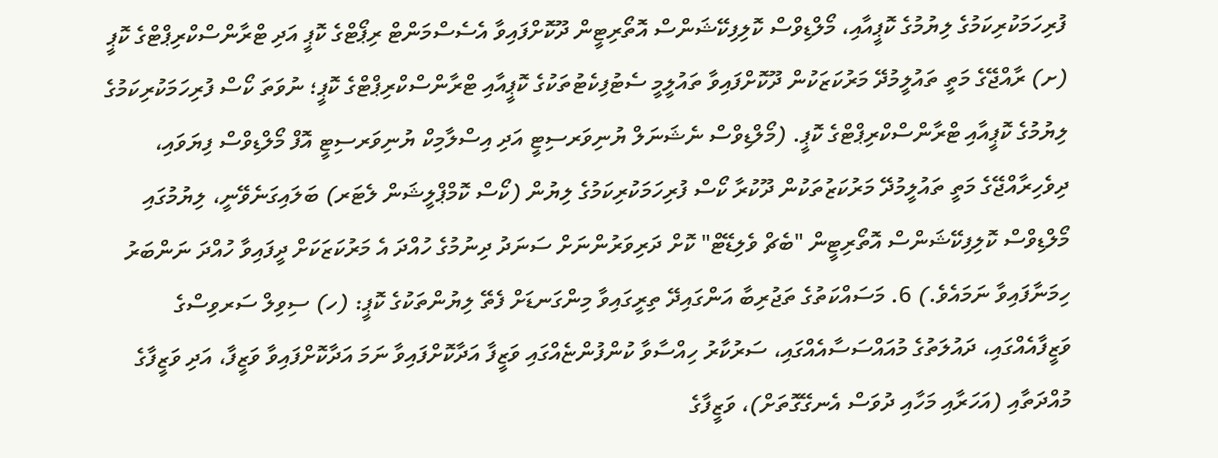ފުރިހަމަކުރިކަމުގެ ލިޔުމުގެ ކޮޕީއާއި، މޯލްޑިވްސް ކޮލިފިކޭޝަންސް އޮތޯރިޓީން ދޫކޮށްފައިވާ އެސެސްމަންޓް ރިޕޯޓްގެ ކޮޕީ އަދި ޓްރާންސްކްރިޕްޓްގެ ކޮޕީ (ށ) ރާއްޖޭގެ މަތީ ތައުލީމުދޭ މަރުކަޒަކުން ދޫކޮށްފައިވާ ތައުލީމީ ސެޓުފިކެޓުތަކުގެ ކޮޕީއާއި ޓްރާންސްކްރިޕްޓްގެ ކޮޕީ؛ ނުވަތަ ކޯސް ފުރިހަމަކުރިކަމުގެ ލިޔުމުގެ ކޮޕީއާއި ޓްރާންސްކްރިޕްޓްގެ ކޮޕީ. (މޯލްޑިވްސް ނެޝަނަލް ޔުނިވަރސިޓީ އަދި އިސްލާމިކް ޔުނިވަރސިޓީ އޮފް މޯލްޑިވްސް ފިޔަވައި، ދިވެހިރާއްޖޭގެ މަތީ ތައުލީމުދޭ މަރުކަޒުތަކުން ދޫކުރާ ކޯސް ފުރިހަމަކުރިކަމުގެ ލިޔުން (ކޯސް ކޮމްޕްލީޝަން ލެޓަރ) ބަލައިގަނެވޭނީ، ލިޔުމުގައި މޯލްޑިވްސް ކޮލިފިކޭޝަންސް އޮތޯރިޓީން "ބެޗް ވެލިޑޭޓް" ކޮށް ދަރިވަރުންނަށް ސަނަދު ދިނުމުގެ ހުއްދަ އެ މަރުކަޒަކަށް ދީފައިވާ ހުއްދަ ނަންބަރު ހިމަނާފައިވާ ނަމައެވެ.) 6. މަސައްކަތުގެ ތަޖުރިބާ އަންގައިދޭ ތިރީގައިވާ މިންގަނޑަށް ފެތޭ ލިޔުންތަކުގެ ކޮޕީ: (ހ) ސިވިލް ސަރވިސްގެ ވަޒީފާއެއްގައި، ދައުލަތުގެ މުއައްސަސާއެއްގައި، ސަރުކާރު ހިއްސާވާ ކުންފުންޏެއްގައި ވަޒީފާ އަދާކޮށްފައިވާ ނަމަ އަދާކޮށްފައިވާ ވަޒީފާ، އަދި ވަޒީފާގެ މުއްދަތާއި (އަހަރާއި މަހާއި ދުވަސް އެނގޭގޮތަށް)، ވަޒީފާގެ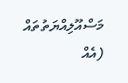މަސްއޫލިއްޔަތުތައް (އެއް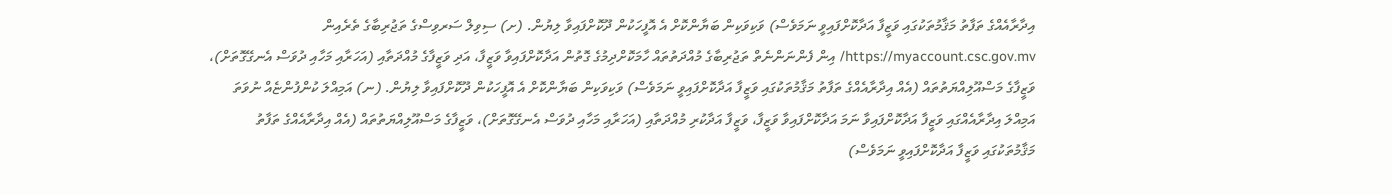އިދާރާއެއްގެ ތަފާތު މަޤާމުތަކުގައި ވަޒީފާ އަދާކޮށްފައިވީ ނަމަވެސް) ވަކިވަކިން ބަޔާންކޮށް އެ އޮފީހަކުން ދޫކޮށްފައިވާ ލިޔުން. (ށ) ސިވިލް ސަރވިސްގެ ތަޖުރިބާގެ ތެރެއިން https://myaccount.csc.gov.mv/ އިން ފެންނަންނެތް ތަޖުރިބާގެ މުއްދަތުތައް ހާމަކޮށްދިމުގެ ގޮތުން އަދާކޮށްފައިވާ ވަޒީފާ، އަދި ވަޒީފާގެ މުއްދަތާއި (އަހަރާއި މަހާއި ދުވަސް އެނގޭގޮތަށް)، ވަޒީފާގެ މަސްއޫލިއްޔަތުތައް (އެއް އިދާރާއެއްގެ ތަފާތު މަޤާމުތަކުގައި ވަޒީފާ އަދާކޮށްފައިވީ ނަމަވެސް) ވަކިވަކިން ބަޔާންކޮށް އެ އޮފީހަކުން ދޫކޮށްފައިވާ ލިޔުން. (ނ) އަމިއްލަ ކުންފުންޏެއް ނުވަތަ އަމިއްލަ އިދާރާއެއްގައި ވަޒީފާ އަދާކޮށްފައިވާ ނަމަ އަދާކޮށްފައިވާ ވަޒީފާ، ވަޒީފާ އަދާކުރި މުއްދަތާއި (އަހަރާއި މަހާއި ދުވަސް އެނގޭގޮތަށް)، ވަޒީފާގެ މަސްއޫލިއްޔަތުތައް (އެއް އިދާރާއެއްގެ ތަފާތު މަޤާމުތަކުގައި ވަޒީފާ އަދާކޮށްފައިވީ ނަމަވެސް)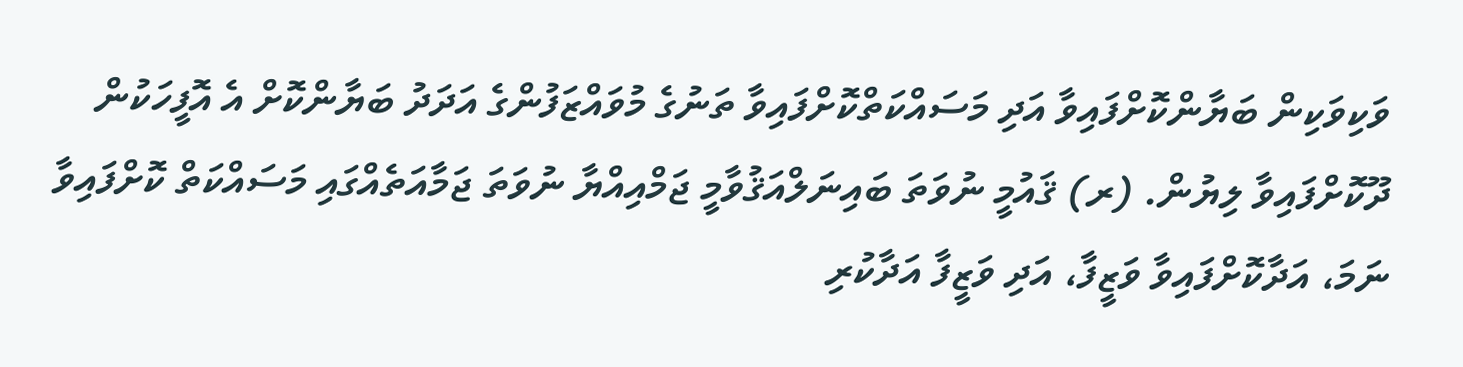ވަކިވަކިން ބަޔާންކޮށްފައިވާ އަދި މަސައްކަތްކޮށްފައިވާ ތަނުގެ މުވައްޒަފުންގެ އަދަދު ބަޔާންކޮށް އެ އޮފީހަކުން ދޫކޮށްފައިވާ ލިޔުން. (ރ) ޤައުމީ ނުވަތަ ބައިނަލްއަޤުވާމީ ޖަމްއިއްޔާ ނުވަތަ ޖަމާއަތެއްގައި މަސައްކަތް ކޮށްފައިވާ ނަމަ، އަދާކޮށްފައިވާ ވަޒީފާ، އަދި ވަޒީފާ އަދާކުރި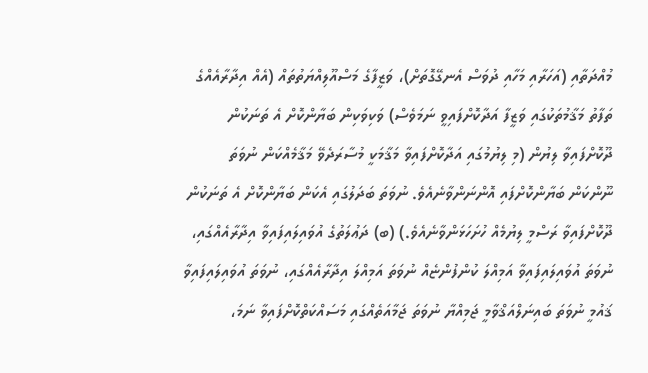މުއްދަތާއި (އަހަރާއި މަހާއި ދުވަސް އެނގޭގޮތަށް)، ވަޒީފާގެ މަސްއޫލިއްޔަތުތައް (އެއް އިދާރާއެއްގެ ތަފާތު މަޤާމުތަކުގައި ވަޒީފާ އަދާކޮށްފައިވީ ނަމަވެސް) ވަކިވަކިން ބަޔާންކޮށް އެ ތަނަކުން ދޫކޮށްފައިވާ ލިޔުން (މި ލިޔުމުގައި އަދާކޮށްފައިވާ މަޤާމަކީ މުސާރަދެވޭ މަޤާމެއްކަން ނުވަތަ ނޫންކަން ބަޔާންކޮށްފައި އޮންނަންވާނެއެވެ. ނުވަތަ ބަދަލުގައި އެކަން ބަޔާންކޮށް އެ ތަނަކުން ދޫކޮށްފައިވާ ރަސްމީ ލިޔުމެއް ހުށަހަޅަންވާނެއެވެ.) (ބ) ދަޢުލަތުގެ އުވައިލައިފައިވާ އިދާރާއެއްގައި، ނުވަތަ އުވައިލައިފައިވާ އަމިއްލަ ކުންފުންޏެއް ނުވަތަ އަމިއްލަ އިދާރާއެއްގައި، ނުވަތަ އުވައިލައިފައިވާ ޤައުމީ ނުވަތަ ބައިނަލްއަޤްވާމީ ޖަމިއްޔާ ނުވަތަ ޖަމާއަތެއްގައި މަސައްކަތްކޮށްފައިވާ ނަމަ،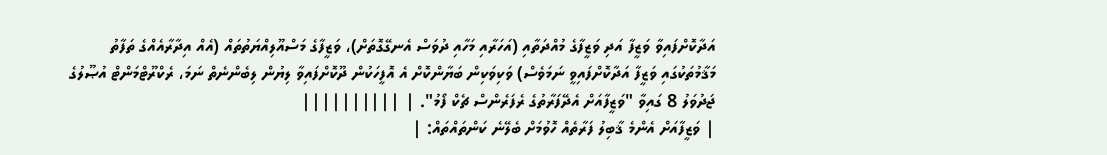އަދާކޮށްފައިވާ ވަޒީފާ އަދި ވަޒީފާގެ މުއްދަތާއި (އަހަރާއި މަހާއި ދުވަސް އެނގޭގޮތަށް)، ވަޒީފާގެ މަސްއޫލިއްޔަތުތައް (އެއް އިދާރާއެއްގެ ތަފާތު މަޤާމުތަކުގައި ވަޒީފާ އަދާކޮށްފައިވީ ނަމަވެސް) ވަކިވަކިން ބަޔާންކޮށް އެ އޮފީހަކުން ދޫކޮށްފައިވާ ލިޔުން ލިބެންނެތް ނަމަ، ރެކްރޫޓްމަންޓް އުޞޫލުގެ ޖަދުވަލު 8 ގައިވާ "ވަޒީފާއަށް އެދޭފަރާތުގެ ރެފަރެންސް ޗެކް ފޯމު". | ||||||||||
| ވަޒީފާއަށް އެންމެ ޤާބިލު ފަރާތެއް ހޮވުމަށް ބެލޭނެ ކަންތައްތައް: |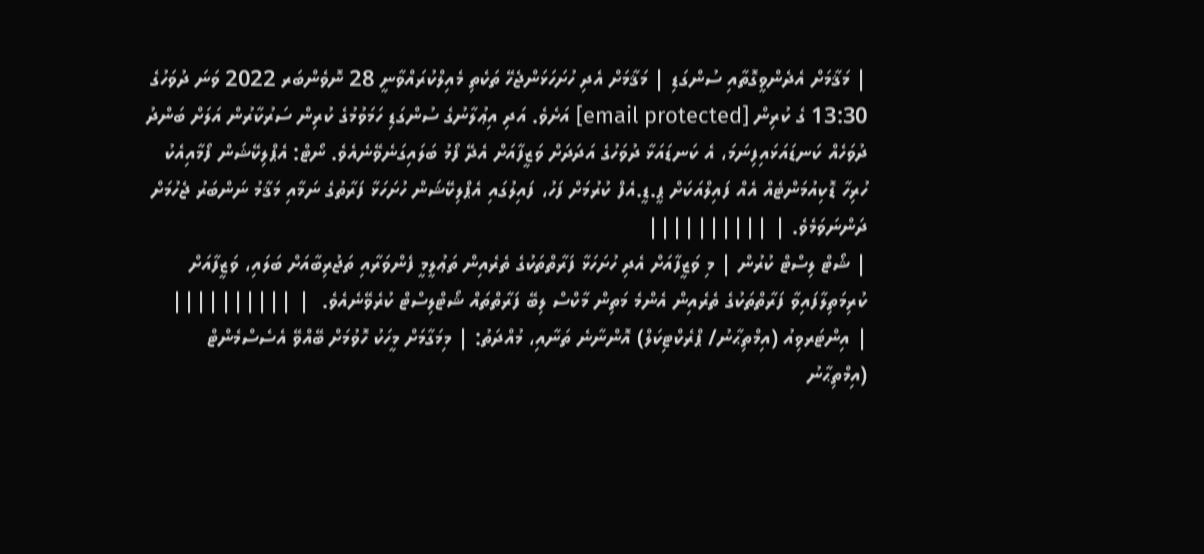| މަޤާމަށް އެދެންވީގޮތާއި ސުންގަޑި | މަޤާމަށް އެދި ހުށަހަޅަންޖެހޭ ތަކެތި މެއިލްކުރައްވާނީ 28 ނޮވެންބަރ 2022 ވަނަ ދުވަހުގެ 13:30 ގެ ކުރިން [email protected] އަށެވެ. އަދި އިޢުލާނުގެ ސުންގަޑި ހަމަވުމުގެ ކުރިން ސަރުކާރުން އަލަށް ބަންދު ދުވަހެއް ކަނޑައަޅައިފިނަމަ، އެ ކަނޑައަޅާ ދުވަހުގެ އަދަދަށް ވަޒީފާއަށް އެދޭ ފޯމު ބަލައިގަނެވޭނެއެވެ. ނޯޓް: އެޕްލިކޭޝަން ފޯމާއިއެކު ހުރިހާ ޑޮކިއުމަންޓެއް އެއް ފައިލްއަކަށް ޕީ.ޑީ.އެފް ކުރުމަށް ފަހު، ފައިލުގައި އެޕްލިކޭޝަން ހުށަހަޅާ ފަރާތުގެ ނަމާއި މަޤާމު ނަންބަރު ޖެހުމަށް ދަންނަވަމެވެ. | ||||||||||
| ޝޯޓް ލިސްޓް ކުރުން | މި ވަޒީފާއަށް އެދި ހުށަހަޅާ ފަރާތްތަކުގެ ތެރެއިން ތަޢުލީމީ ފެންވަރާއި ތަޖުރިބާއަށް ބަލައި، ވަޒީފާއަށް ކުރިމަތިލާފައިވާ ފަރާތްތަކުގެ ތެރެއިން އެންމެ މަތިން މާކްސް ލިބޭ ފަރާތްތައް ޝޯޓްލިސްޓް ކުރެވޭނެއެވެ.  | ||||||||||
| އިންޓަރވިއު (އިމްތިޙާނު/ ޕްރެކްޓިކަލް) އޮންނާނެ ތަނާއި، މުއްދަތު: | މިމަގާމަށް މީހަކު ހޮވުމަށް ބޭއްވޭ އެސެސްމެންޓް (އިމްތިޙާނު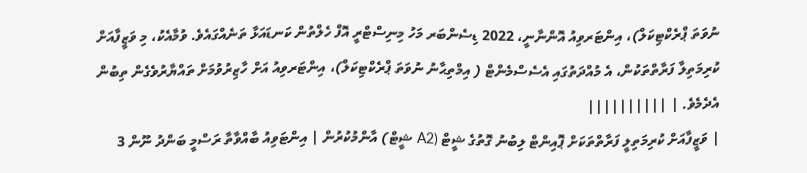ނުވަތަ ޕްރެކްޓިކަލް)، އިންޓަރވިއު އޮންނާނީ، 2022 ޑިސެންބަރ މަހު މިނިސްޓްރީ އޮފް ހެލްތުން ކަނޑައަޅާ ތަނެއްގައެވެ. ވުމާއެކު، މި ވަޒީފާއަށް ކުރިމަތިލާ ފަރާތްތަކުން، އެ މުއްދަތުގައި އެސެސްމެންޓް ( އިމްތިޙާނު ނުވަތަ ޕްރެކްޓިކަލް)، އިންޓަރވިއު އަށް ހާޒިރުވުމަށް ތައްޔާރުވެގެން ތިބުން އެދެމެވެ. | ||||||||||
| ވަޒީފާއަށް ކުރިމަތިލީ ފަރާތްތަކަށް ޕޮއިންޓް ލިބުނު ގޮތުގެ ޝީޓް (A2 ޝީޓް) އާންމުކުރުން | އިންޓަވިއު ބާއްވާތާ ރަސްމީ ބަންދު ނޫން 3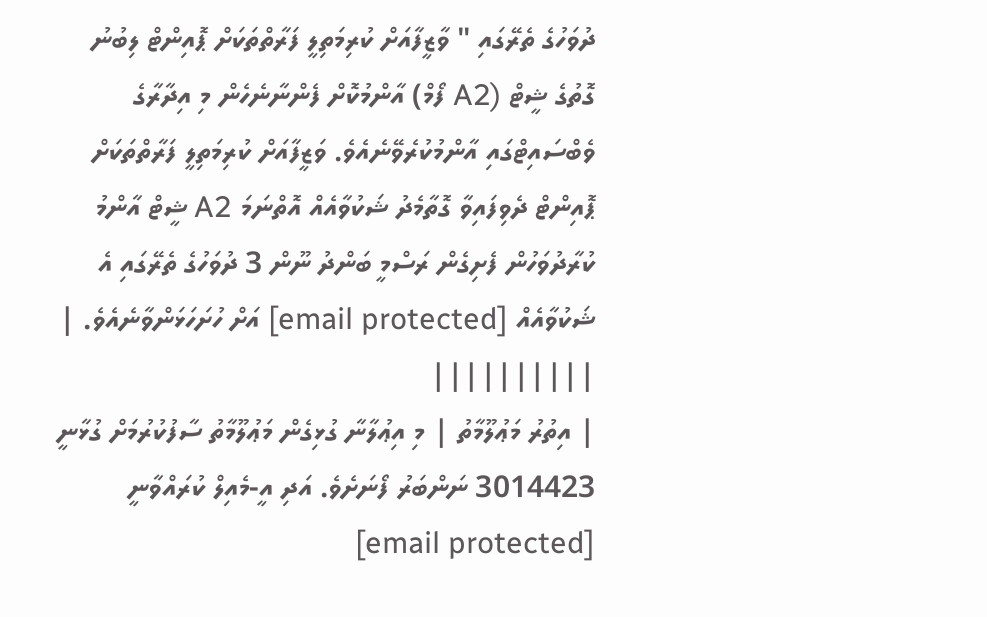ދުވަހުގެ ތެރޭގައި " ވާޒީފާއަށް ކުރިމަތިލީ ފަރާތްތަކަށް ޕޮއިންޓް ލިބުނު ގޮތުގެ ޝީޓް (A2 ފޯމް) އާންމުކޮށް ފެންނާނެހެން މި އިދާރާގެ ވެބްސައިޓްގައި އާންމުކުރެވޭނެއެވެ. ވަޒީފާއަށް ކުރިމަތިލީ ފަރާތްތަކަށް ޕޮއިންޓް ދެވިފައިވާ ގޮތާމެދު ޝަކުވާއެއް އޮތްނަމަ A2 ޝީޓް އާންމު ކުރާދުވަހުން ފެށިގެން ރަސްމީ ބަންދު ނޫން 3 ދުވަހުގެ ތެރޭގައި އެ ޝަކުވާއެއް [email protected] އަށް ހުށަހަޅަންވާނެއެވެ. | ||||||||||
| އިތުރު މަޢުލޫމާތު | މި އިޢުލާނާ ގުޅިގެން މަޢުލޫމާތު ސާފުކުރުމަށް ގުޅާނީ 3014423 ނަންބަރު ފޯނަށެވެ. އަދި އީ-މެއިލް ކުރައްވާނީ [email protected]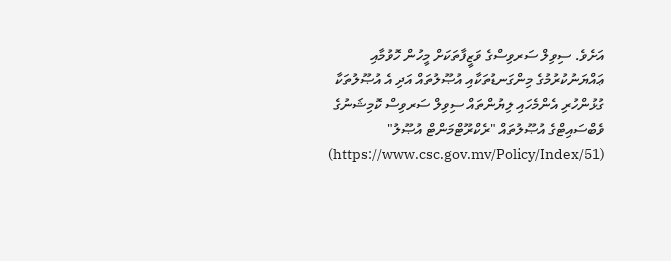އަށެވެ. ސިވިލް ސަރވިސްގެ ވަޒީފާތަކަށް މީހުން ހޮވުމާއި ޢައްޔަނުކުރުމުގެ މިންގަނޑުތަކާއި އުޞޫލުތައް އަދި އެ އުޞޫލުތަކާ ގުޅުންހުރި އެންމެހައި ލިޔުންތައް ސިވިލް ސަރވިސް ކޮމިޝަނުގެ ވެބްސައިޓްގެ އުޞޫލުތައް "ރެކްރޫޓްމަންޓް އުޞޫލު" (https://www.csc.gov.mv/Policy/Index/51)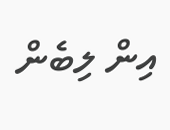އިން ލިބެން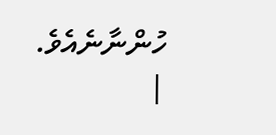ހުންނާނެއެވެ. |